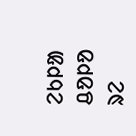ᱮᱠᱞᱟ ᱪᱚᱞᱚ ᱨᱮ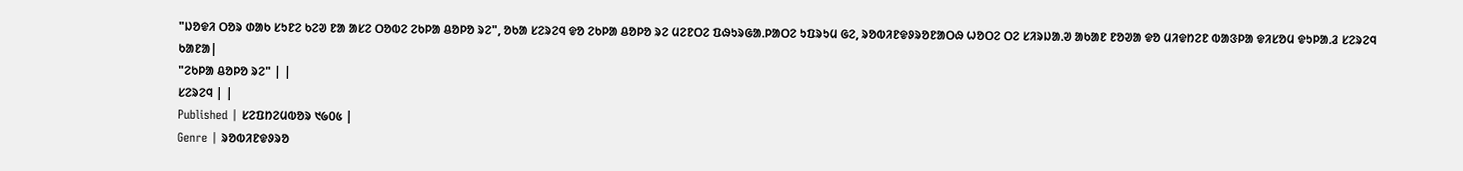"ᱡᱚᱫᱤ ᱛᱚᱨ ᱰᱟᱠ ᱥᱩᱱᱮ ᱠᱮᱣ ᱱᱟ ᱟᱥᱮ ᱛᱚᱵᱮ ᱮᱠᱞᱟ ᱪᱚᱞᱚ ᱨᱮ", ᱚᱠᱟ ᱥᱮᱨᱮᱧ ᱫᱚ ᱮᱠᱞᱟ ᱪᱚᱞᱚ ᱨᱮ ᱢᱮᱱᱛᱮ ᱯᱷᱩᱨᱜᱟᱹᱞᱟᱛᱮ ᱩᱯᱨᱩᱢ ᱜᱮ, ᱨᱚᱵᱤᱱᱫᱽᱨᱚᱱᱟᱛᱷ ᱦᱚᱛᱮ ᱛᱮ ᱥᱤᱨᱡᱟᱹᱣ ᱟᱠᱟᱱ ᱱᱚᱣᱟ ᱫᱚ ᱢᱤᱫᱴᱮᱱ ᱵᱟᱝᱞᱟ ᱫᱤᱥᱚᱢ ᱫᱩᱞᱟᱹᱲ ᱥᱮᱨᱮᱧ ᱠᱟᱱᱟ|
"ᱮᱠᱞᱟ ᱪᱚᱞᱚ ᱨᱮ" | |
ᱥᱮᱨᱮᱧ | |
Published | ᱥᱮᱯᱴᱮᱢᱵᱚᱨ ᱑᱙᱐᱕ |
Genre | ᱨᱚᱵᱤᱱᱫᱽᱨᱚ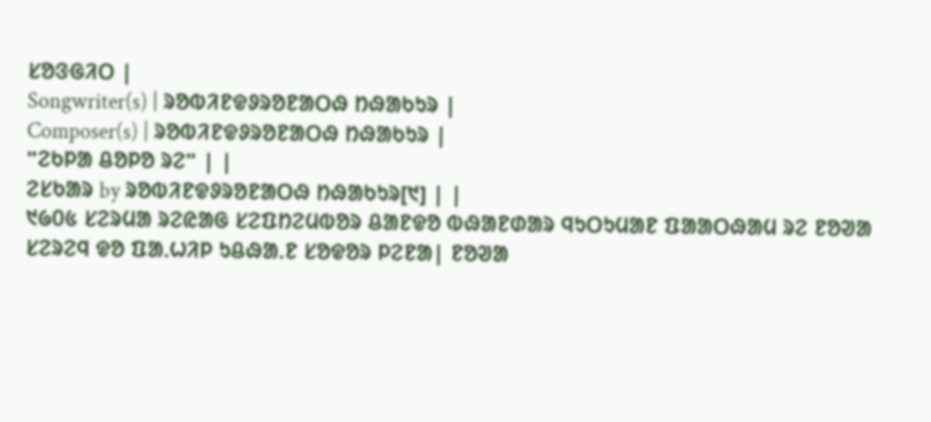ᱥᱚᱝᱜᱤᱛ |
Songwriter(s) | ᱨᱚᱵᱤᱱᱫᱽᱨᱚᱱᱟᱛᱷ ᱴᱷᱟᱠᱩᱨ |
Composer(s) | ᱨᱚᱵᱤᱱᱫᱽᱨᱚᱱᱟᱛᱷ ᱴᱷᱟᱠᱩᱨ |
"ᱮᱠᱞᱟ ᱪᱚᱞᱚ ᱨᱮ" | |
ᱮᱥᱠᱟᱨ by ᱨᱚᱵᱤᱱᱫᱽᱨᱚᱱᱟᱛᱷ ᱴᱷᱟᱠᱩᱨ[᱑] | |
᱑᱙᱐᱕ ᱥᱮᱨᱢᱟ ᱨᱮᱭᱟᱜ ᱥᱮᱯᱴᱮᱢᱵᱚᱨ ᱪᱟᱱᱫᱚ ᱵᱷᱟᱱᱰᱟᱨ ᱧᱩᱛᱩᱢᱟᱱ ᱯᱟᱟᱛᱷᱟᱢ ᱨᱮ ᱱᱚᱣᱟ ᱥᱮᱨᱮᱧ ᱫᱚ ᱯᱟᱹᱦᱤᱞ ᱩᱪᱷᱟᱹᱱ ᱥᱚᱫᱚᱨ ᱞᱮᱱᱟ| ᱱᱚᱣᱟ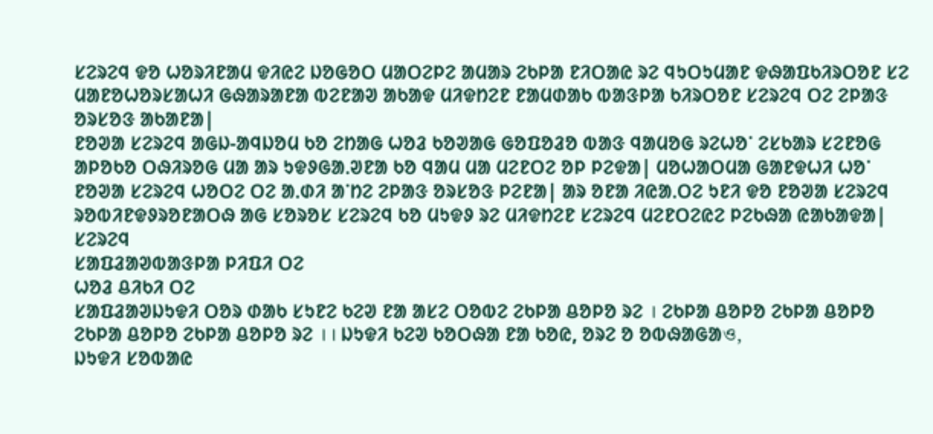ᱥᱮᱨᱮᱧ ᱫᱚ ᱦᱚᱨᱤᱱᱟᱢ ᱫᱤᱭᱮ ᱡᱚᱜᱚᱛ ᱢᱟᱛᱮᱞᱮ ᱟᱢᱟᱨ ᱮᱠᱞᱟ ᱱᱤᱛᱟᱭ ᱨᱮ ᱧᱩᱛᱩᱢᱟᱱ ᱫᱷᱟᱯᱠᱤᱨᱛᱚᱱ ᱥᱮ ᱢᱟᱱᱚᱦᱚᱨᱥᱟᱦᱤ ᱜᱷᱟᱨᱟᱱᱟ ᱵᱮᱱᱟᱣ ᱟᱠᱟᱫ ᱢᱤᱫᱴᱮᱱ ᱱᱟᱢᱰᱟᱠ ᱵᱟᱝᱞᱟ ᱠᱤᱨᱛᱚᱱ ᱥᱮᱨᱮᱧ ᱛᱮ ᱮᱞᱟᱝ ᱚᱨᱥᱚᱝ ᱟᱠᱟᱱᱟ|
ᱱᱚᱣᱟ ᱥᱮᱨᱮᱧ ᱟᱜᱡ-ᱟᱧᱡᱚᱢ ᱠᱚ ᱮᱴᱟᱜ ᱦᱚᱲ ᱠᱚᱣᱟᱜ ᱜᱚᱯᱚᱲᱚ ᱵᱟᱝ ᱧᱟᱢᱚᱜ ᱨᱮᱦᱚᱸ ᱮᱥᱠᱟᱨ ᱥᱮᱱᱚᱜ ᱟᱞᱚᱠᱚ ᱛᱷᱤᱨᱚᱜ ᱢᱟ ᱟᱨ ᱩᱫᱽᱜᱟᱹᱣᱱᱟ ᱠᱚ ᱧᱟᱢ ᱢᱟ ᱢᱮᱱᱛᱮ ᱚᱞ ᱞᱮᱫᱟ| ᱢᱚᱦᱟᱛᱢᱟ ᱜᱟᱱᱫᱦᱤ ᱦᱚᱸ ᱱᱚᱣᱟ ᱥᱮᱨᱮᱧ ᱦᱚᱛᱮ ᱛᱮ ᱟᱹᱰᱤ ᱟᱸᱴᱮ ᱮᱞᱟᱝ ᱚᱨᱥᱚᱝ ᱞᱮᱱᱟ| ᱟᱨ ᱚᱱᱟ ᱤᱭᱟᱹᱛᱮ ᱩᱱᱤ ᱫᱚ ᱱᱚᱣᱟ ᱥᱮᱨᱮᱧ ᱨᱚᱵᱤᱱᱫᱽᱨᱚᱱᱟᱛᱷ ᱟᱜ ᱥᱚᱨᱚᱥ ᱥᱮᱨᱮᱧ ᱠᱚ ᱢᱩᱫᱽ ᱨᱮ ᱢᱤᱫᱴᱮᱱ ᱥᱮᱨᱮᱧ ᱢᱮᱱᱛᱮᱭᱮ ᱞᱮᱠᱷᱟ ᱭᱟᱠᱟᱫᱟ|
ᱥᱮᱨᱮᱧ
ᱥᱟᱯᱲᱟᱣᱵᱟᱝᱞᱟ ᱞᱤᱯᱤ ᱛᱮ
ᱦᱚᱲ ᱪᱤᱠᱤ ᱛᱮ
ᱥᱟᱯᱲᱟᱣᱡᱩᱫᱤ ᱛᱚᱨ ᱰᱟᱠ ᱥᱩᱱᱮ ᱠᱮᱣ ᱱᱟ ᱟᱥᱮ ᱛᱚᱵᱮ ᱮᱠᱞᱟ ᱪᱚᱞᱚ ᱨᱮ । ᱮᱠᱞᱟ ᱪᱚᱞᱚ ᱮᱠᱞᱟ ᱪᱚᱞᱚ ᱮᱠᱞᱟ ᱪᱚᱞᱚ ᱮᱠᱞᱟ ᱪᱚᱞᱚ ᱨᱮ ।। ᱡᱩᱫᱤ ᱠᱮᱣ ᱠᱚᱛᱷᱟ ᱱᱟ ᱠᱚᱭ, ᱚᱨᱮ ᱚ ᱚᱵᱷᱟᱜᱟও,
ᱡᱩᱫᱤ ᱥᱚᱵᱟᱭ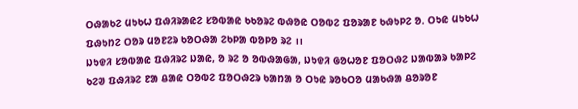ᱛᱷᱟᱠᱮ ᱢᱩᱠᱦ ᱯᱷᱤᱨᱟᱭᱮ ᱥᱚᱵᱟᱭ ᱠᱠᱚᱨᱮ ᱵᱷᱚᱭ ᱛᱚᱵᱮ ᱯᱚᱨᱟᱱ ᱠᱷᱩᱞᱮ ᱚᱹ ᱛᱩᱭ ᱢᱩᱠᱦ ᱯᱷᱩᱴᱮ ᱛᱚᱨ ᱢᱚᱱᱮᱨ ᱠᱚᱛᱷᱟ ᱮᱠᱞᱟ ᱵᱚᱞᱚ ᱨᱮ ।।
ᱡᱩᱫᱤ ᱥᱚᱵᱟᱭ ᱯᱷᱤᱨᱮ ᱡᱟᱭ, ᱚ ᱨᱮ ᱚ ᱚᱵᱷᱟᱜᱟ, ᱡᱩᱫᱤ ᱜᱚᱦᱚᱱ ᱯᱚᱛᱷᱮ ᱡᱟᱵᱟᱨ ᱠᱟᱞᱮ ᱠᱮᱣ ᱯᱷᱤᱨᱮ ᱱᱟ ᱪᱟᱭ ᱛᱚᱵᱮ ᱯᱚᱛᱷᱮᱨ ᱠᱟᱴᱟ ᱚ ᱛᱩᱭ ᱨᱚᱠᱛᱚ ᱢᱟᱠᱷᱟ ᱪᱚᱨᱚᱱ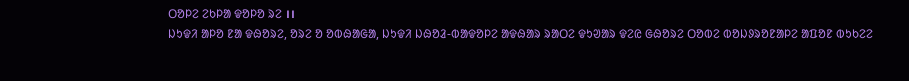ᱛᱚᱞᱮ ᱮᱠᱞᱟ ᱫᱚᱞᱚ ᱨᱮ ।।
ᱡᱩᱫᱤ ᱟᱞᱚ ᱱᱟ ᱫᱷᱚᱨᱮ, ᱚᱨᱮ ᱚ ᱚᱵᱷᱟᱜᱟ, ᱡᱩᱫᱤ ᱡᱷᱚᱲ-ᱵᱟᱫᱚᱞᱮ ᱟᱫᱷᱟᱨ ᱨᱟᱛᱮ ᱫᱩᱣᱟᱨ ᱫᱮᱭ ᱜᱷᱚᱨᱮ ᱛᱚᱵᱮ ᱵᱚᱡᱽᱨᱚᱱᱟᱞᱮ ᱟᱯᱚᱱ ᱵᱩᱠᱮᱮ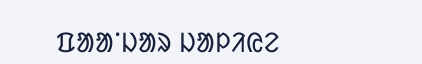ᱯᱟᱟᱸᱡᱟᱨ ᱡᱟᱞᱤᱭᱮ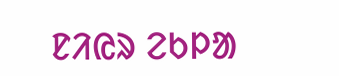ᱱᱤᱭᱨ ᱮᱠᱞᱟ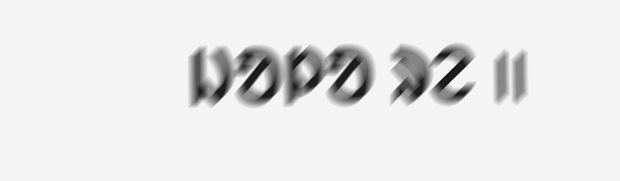ᱡᱚᱞᱚ ᱨᱮ ।।